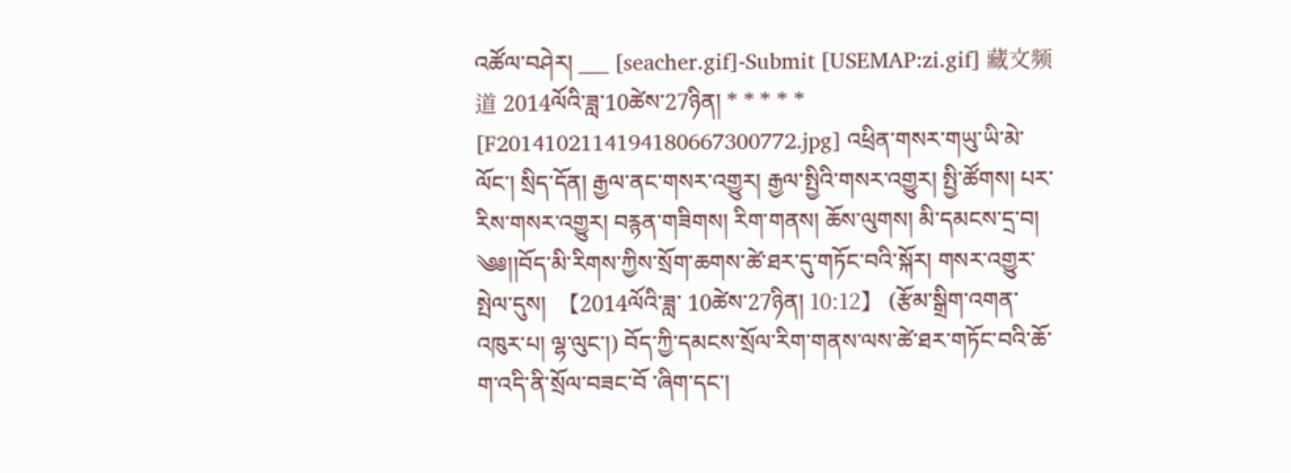འཚོལ་བཤེར། ___ [seacher.gif]-Submit [USEMAP:zi.gif] 藏文频道 2014ལོའི་ཟླ་10ཚེས་27ཉིན། * * * * * [F2014102114194180667300772.jpg] འཕྲིན་གསར་གཡུ་ཡི་མེ་ལོང་། སྲིད་དོན། རྒྱལ་ནང་གསར་འགྱུར། རྒྱལ་སྤྱིའི་གསར་འགྱུར། སྤྱི་ཚོགས། པར་རིས་གསར་འགྱུར། བརྙན་གཟིགས། རིག་གནས། ཆོས་ལུགས། མི་དམངས་དྲ་བ། ༄༅།།བོད་མི་རིགས་ཀྱིས་སྲོག་ཆགས་ཚེ་ཐར་དུ་གཏོང་བའི་སྐོར། གསར་འགྱུར་སྤེལ་དུས།  【2014ལོའི་ཟླ་ 10ཚེས་27ཉིན། 10:12】 (རྩོམ་སྒྲིག་འགན་འཁུར་པ། ལྷ་ལུང་།) བོད་ཀྱི་དམངས་སྲོལ་རིག་གནས་ལས་ཚེ་ཐར་གཏོང་བའི་ཆོ་ག་འདི་ནི་སྲོལ་བཟང་བོ ་ཞིག་དང་།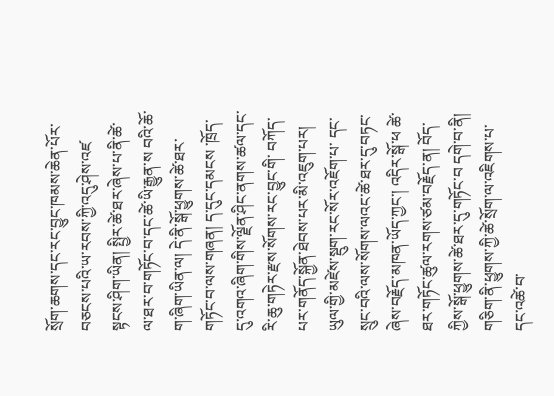སྲོག་ཆགས་དང་རང་བྱུང་ཁམས་ཆེན་པོར་བཅངས་པའི་ཡ་རབས་ཀྱི་འདུ་ཤེས་འཛ སྟངས་ཤིག་ཡིན། སྤྱིར་ཚེ་ཐར་ཞེས་པ་ནི་ཚེ་ལ་ཐར་བ་གཏོང་བ་དང་ཚེ་ཡི་རྒྱུན་ས བའི་ཆོ་ག་ཞིག་ཡིན་ལ། དེ་ནི་སྒོ་ཕྱུགས་ཚེ་ཐར་གཏོང་བ་ལས་གཞན། ད་དུང་དམངས ་ཁྲོད་དུ་འགའ་ཞིག་གིས་ལྗོན་ཤིང་ནགས་ཚལ་དང་རི་ཆུ་གཏེར་རྫས་སོགས་རང་བྱུང་གི་ བཀོད་པར་གནོད་སྐྱོན་ཐེབས་པར་མི་འཇུག་པར། ཡུལ་གྱི་མཛེས་སྡུག་རང་སོར་འཇོག་པ་ དང་སྲུང་བའི་ལས་སོགས་ལའང་ཚེ་ཐར་དུ་བཏང་ཞེས་བརྗོད་མཁན་ཡོད་ཀྱང་། འདིར་སྒོ་ཕ ཚེ་ཐར་གཏོང་ཚུལ་རགས་ཙམ་བརྗོད་ན། བོད་ཀྱིས་སྒོ་ཕྱུགས་ཚེ་ཐར་དུ་གཏོང་བ དགེ་བ་ནི། གཅིག་ནི་ཕྱུགས་ཀྱི་ཚེ་སྲོག་ལ་འཇིགས་པ་དང་འཚེ་བ་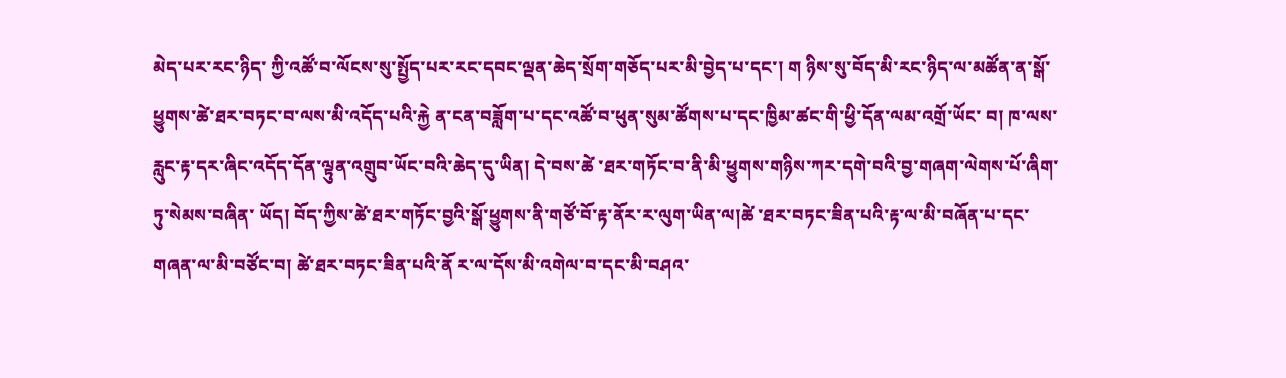མེད་པར་རང་ཉིད་ ཀྱི་འཚོ་བ་ལོངས་སུ་སྤྱོད་པར་རང་དབང་ལྡན་ཆེད་སྲོག་གཅོད་པར་མི་བྱེད་པ་དང་། ག ཉིས་སུ་བོད་མི་རང་ཉིད་ལ་མཚོན་ན་སྒོ་ཕྱུགས་ཚེ་ཐར་བཏང་བ་ལས་མི་འདོད་པའི་རྐྱེ ན་ངན་བཟློག་པ་དང་འཚོ་བ་ཕུན་སུམ་ཚོགས་པ་དང་ཁྱིམ་ཚང་གི་ཕྱི་དོན་ལམ་འགྲོ་ཡོང་ བ། ཁ་ལས་རླུང་རྟ་དར་ཞིང་འདོད་དོན་ལྟུན་འགྲུབ་ཡོང་བའི་ཆེད་དུ་ཡིན། དེ་བས་ཚེ ་ཐར་གཏོང་བ་ནི་མི་ཕྱུགས་གཉིས་ཀར་དགེ་བའི་བྱ་གཞག་ལེགས་པོ་ཞིག་ཏུ་སེམས་བཞིན་ ཡོད། བོད་ཀྱིས་ཚེ་ཐར་གཏོང་བྱའི་སྒོ་ཕྱུགས་ནི་གཙོ་བོ་རྟ་ནོར་ར་ལུག་ཡིན་ལ།ཚེ ་ཐར་བཏང་ཟིན་པའི་རྟ་ལ་མི་བཞོན་པ་དང་གཞན་ལ་མི་བཙོང་བ། ཚེ་ཐར་བཏང་ཟིན་པའི་ནོ ར་ལ་དོས་མི་འགེལ་བ་དང་མི་བཤའ་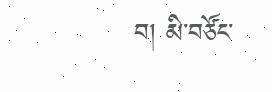བ། མི་བཙོང་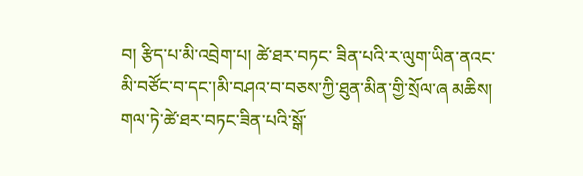བ། རྩིད་པ་མི་འབྲེག་པ། ཚེ་ཐར་བཏང་ ཟིན་པའི་ར་ལུག་ཡིན་ནའང་མི་བཙོང་བ་དང་།མི་བཤའ་བ་བཅས་ཀྱི་ཐུན་མིན་གྱི་སྲོལ་ཞ མཆིས། གལ་ཏེ་ཚེ་ཐར་བཏང་ཟིན་པའི་སྒོ་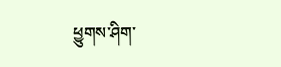ཕྱུགས་ཤིག་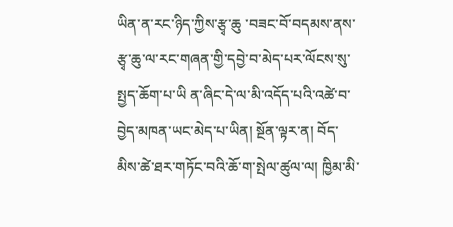ཡིན་ན་རང་ཉིད་ཀྱིས་རྩྭ་ཆུ ་བཟང་བོ་བདམས་ནས་རྩྭ་ཆུ་ལ་རང་གཞན་གྱི་དབྱེ་བ་མེད་པར་ལོངས་སུ་སྤྱད་ཆོག་པ་ཡི ན་ཞིང་དེ་ལ་མི་འདོད་པའི་འཚེ་བ་བྱེད་མཁན་ཡང་མེད་པ་ཡིན། སྔོན་ལྟར་ན། བོད་མིས་ཚེ་ཐར་གཏོང་བའི་ཆོ་ག་སྤེལ་ཚུལ་ལ། ཁྱིམ་མི་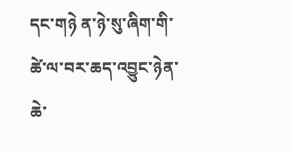དང་གཉེ ན་ཉེ་སུ་ཞིག་གི་ཚེ་ལ་བར་ཆད་འབྱུང་ཉེན་ཆེ་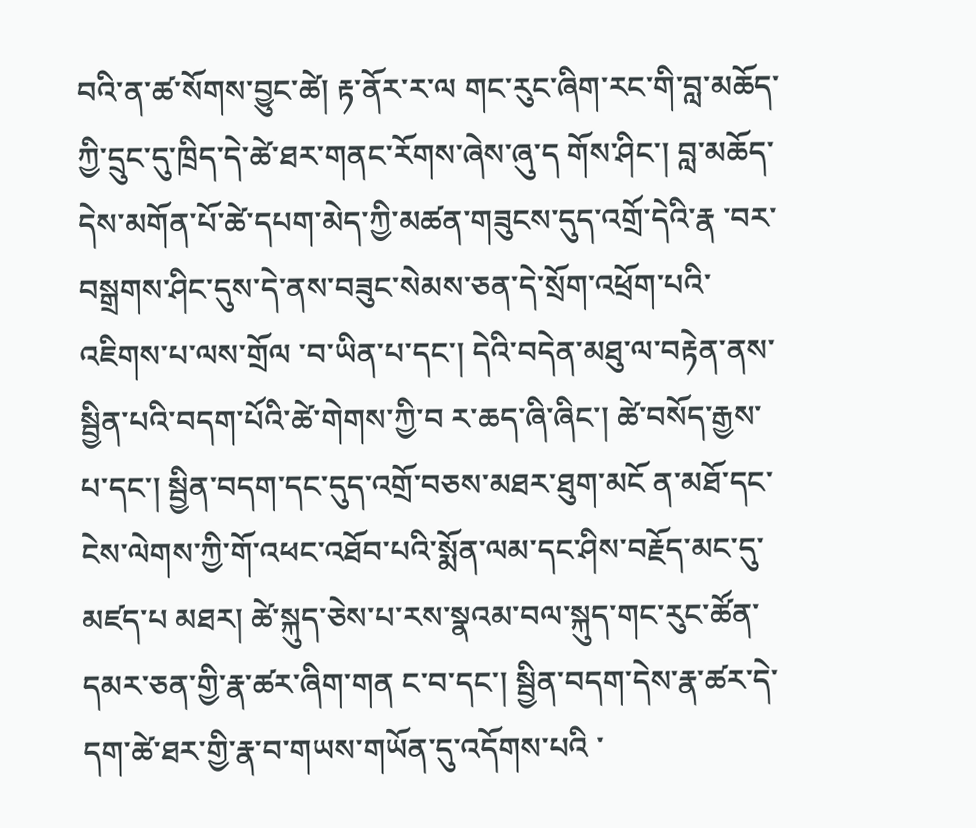བའི་ན་ཚ་སོགས་བྱུང་ཚེ། རྟ་ནོར་ར་ལ གང་རུང་ཞིག་རང་གི་བླ་མཆོད་ཀྱི་དྲུང་དུ་ཁྲིད་དེ་ཚེ་ཐར་གནང་རོགས་ཞེས་ཞུ་ད གོས་ཤིང་། བླ་མཆོད་དེས་མགོན་པོ་ཚེ་དཔག་མེད་ཀྱི་མཚན་གཟུངས་དུད་འགྲོ་དེའི་རྣ ་བར་བསྒྲགས་ཤིང་དུས་དེ་ནས་བཟུང་སེམས་ཅན་དེ་སྲོག་འཕྲོག་པའི་འཇིགས་པ་ལས་གྲོལ ་བ་ཡིན་པ་དང་། དེའི་བདེན་མཐུ་ལ་བརྟེན་ནས་སྦྱིན་པའི་བདག་པོའི་ཚེ་གེགས་ཀྱི་བ ར་ཆད་ཞི་ཞིང་། ཚེ་བསོད་རྒྱས་པ་དང་། སྦྱིན་བདག་དང་དུད་འགྲོ་བཅས་མཐར་ཐུག་མངོ ན་མཐོ་དང་ངེས་ལེགས་ཀྱི་གོ་འཕང་འཐོབ་པའི་སྨོན་ལམ་དང་ཤིས་བརྗོད་མང་དུ་མཛད་པ མཐར། ཚེ་སྐུད་ཅེས་པ་རས་སྣའམ་བལ་སྐུད་གང་རུང་ཚོན་དམར་ཅན་གྱི་རྣ་ཚར་ཞིག་གན ང་བ་དང་། སྦྱིན་བདག་དེས་རྣ་ཚར་དེ་དག་ཚེ་ཐར་གྱི་རྣ་བ་གཡས་གཡོན་དུ་འདོགས་པའི ་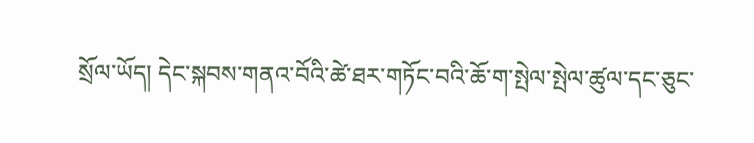སྲོལ་ཡོད། དེང་སྐབས་གནའ་བོའི་ཚེ་ཐར་གཏོང་བའི་ཆོ་ག་སྤེལ་སྤེལ་ཚུལ་དང་ཅུང་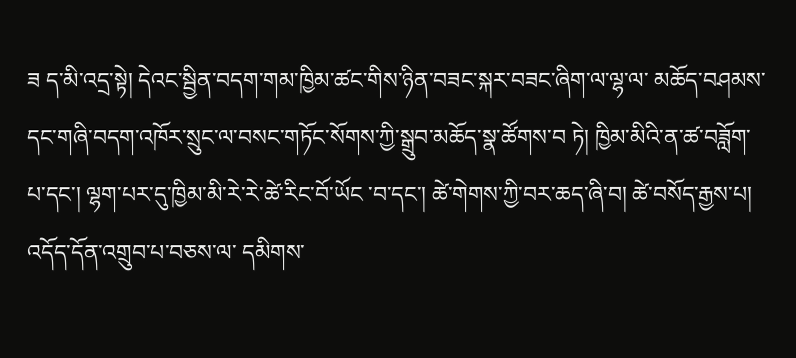ཟ ད་མི་འདྲ་སྟེ། དེའང་སྦྱིན་བདག་གམ་ཁྱིམ་ཚང་གིས་ཉིན་བཟང་སྐར་བཟང་ཞིག་ལ་ལྷ་ལ་ མཆོད་བཤམས་དང་གཞི་བདག་འཁོར་སྲུང་ལ་བསང་གཏོང་སོགས་ཀྱི་སྒྲུབ་མཆོད་སྣ་ཚོགས་བ ཏེ། ཁྱིམ་མིའི་ན་ཚ་བཟློག་པ་དང་། ལྷག་པར་དུ་ཁྱིམ་མི་རེ་རེ་ཚེ་རིང་བོ་ཡོང ་བ་དང་། ཚེ་གེགས་ཀྱི་བར་ཆད་ཞི་བ། ཚེ་བསོད་རྒྱས་པ། འདོད་དོན་འགྲུབ་པ་བཅས་ལ་ དམིགས་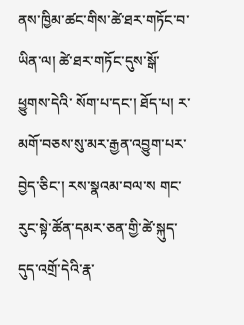ནས་ཁྱིམ་ཚང་གིས་ཚེ་ཐར་གཏོང་བ་ཡིན་ལ། ཚེ་ཐར་གཏོང་དུས་སྒོ་ཕྱུགས་དེའི་ སོག་པ་དང་། ཐོད་པ། ར་མགོ་བཅས་སུ་མར་རྒྱན་འབྱུག་པར་བྱེད་ཅིང་། རས་སྣའམ་བལ་ས གང་རུང་སྟེ་ཚོན་དམར་ཅན་གྱི་ཚེ་སྐུད་དུད་འགྲོ་དེའི་རྣ་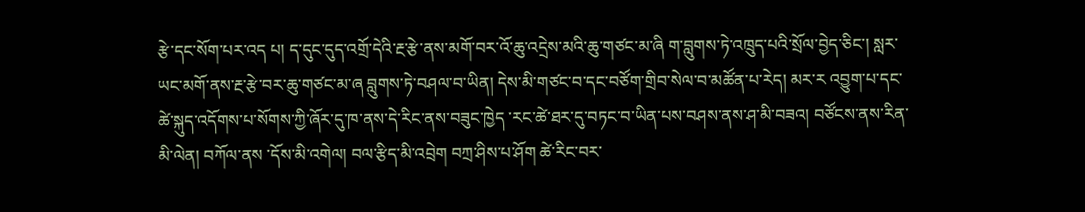རྩེ་དང་སོག་པར་འད པ། ད་དུང་དུད་འགྲོ་དེའི་རྔ་རྩེ་ནས་མགོ་བར་འོ་ཆུ་འདྲེས་མའི་ཆུ་གཙང་མ་ཞི ག་བླུགས་ཏེ་འཁྲུད་པའི་སྲོལ་བྱེད་ཅིང་། སླར་ཡང་མགོ་ནས་རྔ་རྩེ་བར་ཆུ་གཙང་མ་ཞ བླུགས་ཏེ་བཤལ་བ་ཡིན། དེས་མི་གཙང་བ་དང་བཙོག་གྲིབ་སེལ་བ་མཚོན་པ་རེད། མར་ར འབྱུག་པ་དང་ཚེ་སྐུད་འདོགས་པ་སོགས་ཀྱི་ཞོར་དུ་ཁ་ནས་དེ་རིང་ནས་བཟུང་ཁྱེད ་རང་ཚེ་ཐར་དུ་བཏང་བ་ཡིན་པས་བཤས་ནས་ཤ་མི་བཟའ། བཙོངས་ནས་རིན་མི་ལེན། བཀོལ་ནས ་དོས་མི་འགེལ། བལ་རྩིད་མི་འབྲེག བཀྲ་ཤིས་པ་ཤོག ཚེ་རིང་བར་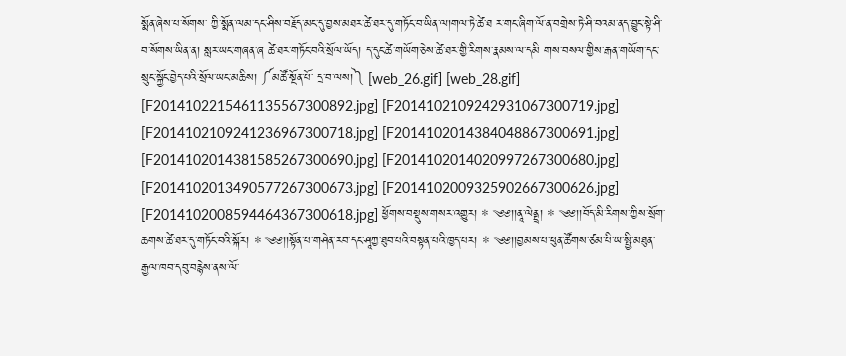སྨོན་ཞེས་པ་སོགས་ ཀྱི་སྨོན་ལམ་དང་ཤིས་བརྗོད་མང་དུ་བྱས་མཐར་ཚེ་ཐར་དུ་གཏོང་བ་ཡིན་ལ།གལ་ཏེ་ཚེ་ཐ ར་གང་ཞིག་ལོ་ན་བགྲེས་ཏེ་ཤི་བའམ་ནད་བྱུང་སྟེ་ཤི་བ་སོགས་ཡིན་ན། སླར་ཡང་གཞན་ཞ ཚེ་ཐར་གཏོང་བའི་སྲོལ་ཡོད། ད་དུང་ཚེ་གཡོག་ཅེས་ཚེ་ཐར་གྱི་རིགས་རྣམས་ལ་དམི གས་བསལ་གྱིས་རྒན་གཡོག་དང་སྲུང་སྐྱོང་བྱེད་པའི་སྲོལ་ཡང་མཆིས། ༼མཚོ་སྔོན་པོ་ དྲ་བ་ལས།༽ [web_26.gif] [web_28.gif] [F2014102215461135567300892.jpg] [F2014102109242931067300719.jpg] [F2014102109241236967300718.jpg] [F2014102014384048867300691.jpg] [F2014102014381585267300690.jpg] [F2014102014020997267300680.jpg] [F2014102013490577267300673.jpg] [F2014102009325902667300626.jpg] [F2014102008594464367300618.jpg] ཕྱོགས་བསྡུས་གསར་འགྱུར། * ༄༅།།ནཱ་ལེནྡྲ། * ༄༅།།བོད་མི་རིགས་ཀྱིས་སྲོག་ཆགས་ཚེ་ཐར་དུ་གཏོང་བའི་སྐོར། * ༄༅།།སྟོན་པ་གཤེན་རབ་དང་ཤཱཀྱ་ཐུབ་པའི་བསྟན་པའི་ཁྱད་པར། * ༄༅།།བྱམས་པ་ཕུན་ཚོགས་ཙམ་པི་ཡ་སྤྱི་མཐུན་རྒྱལ་ཁབ་དབུ་བརྙེས་ནས་ལོ་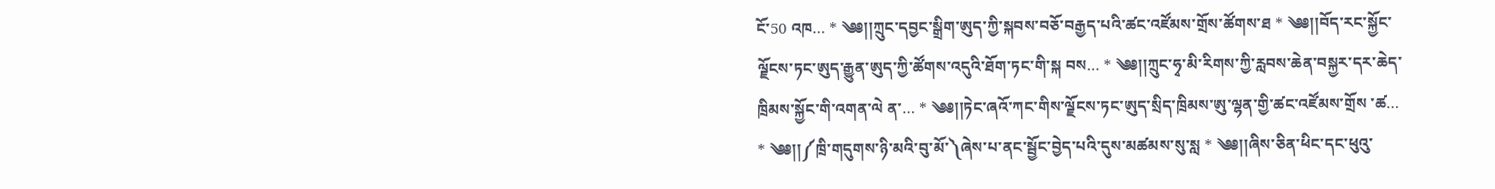ངོ་50 འཁ… * ༄༅།།ཀྲུང་དབྱང་སྒྲིག་ཨུད་ཀྱི་སྐབས་བཅོ་བརྒྱད་པའི་ཚང་འཛོམས་གྲོས་ཚོགས་ཐ * ༄༅།།བོད་རང་སྐྱོང་ལྗོངས་ཏང་ཨུད་རྒྱུན་ཨུད་ཀྱི་ཚོགས་འདུའི་ཐོག་ཏང་གི་སྐ བས… * ༄༅།།ཀྲུང་ཧྭ་མི་རིགས་ཀྱི་རླབས་ཆེན་བསྐྱར་དར་ཆེད་ཁྲིམས་སྐྱོང་གི་འགན་ལེ ན་… * ༄༅།།ཏེང་ཞའོ་ཀང་གིས་ལྗོངས་ཏང་ཨུད་སྲིད་ཁྲིམས་ཨུ་ལྷན་གྱི་ཚང་འཛོམས་གྲོས ་ཚ… * ༄༅།།༼ཁྲི་གདུགས་ཉི་མའི་བུ་མོ་༽ཞེས་པ་ནང་སྦྱོང་བྱེད་པའི་དུས་མཚམས་སུ་སླ * ༄༅།།ཞིས་ཅིན་ཕིང་དང་ཕུའུ་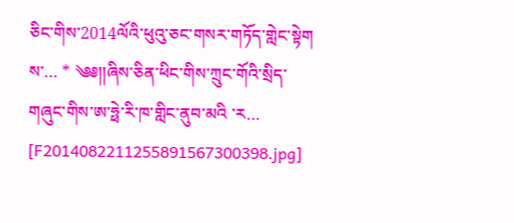ཅིང་གིས་2014ལོའི་ཕུའུ་ཅང་གསར་གཏོད་གླེང་སྟེག ས་… * ༄༅།།ཞིས་ཅིན་ཕིང་གིས་ཀྲུང་གོའི་སྲིད་གཞུང་གིས་ཨ་ཧྥེ་རི་ཁ་གླིང་ནུབ་མའི ་ར… [F2014082211255891567300398.jpg]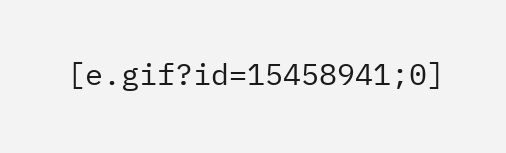[e.gif?id=15458941;0]